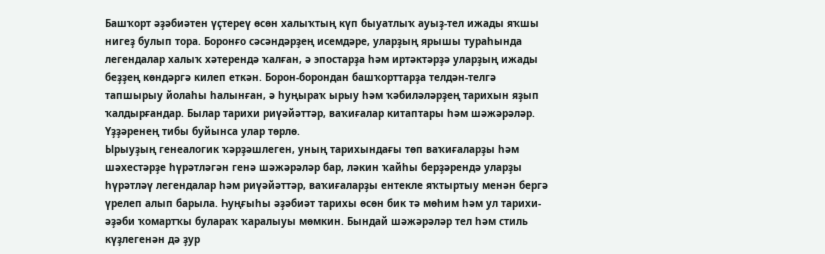Башҡорт әҙәбиәтен үҫтереү өсөн халыҡтың күп быуатлыҡ ауыҙ-тел ижады яҡшы нигеҙ булып тора. Боронғо сәсәндәрҙең исемдәре, уларҙың ярышы тураһында легендалар халыҡ хәтерендә ҡалған, ә эпостарҙа һәм иртәктәрҙә уларҙың ижады беҙҙең көндәргә килеп еткән. Борон-борондан башҡорттарҙа телдән-телгә тапшырыу йолаһы һалынған, ә һуңыраҡ ырыу һәм ҡәбиләләрҙең тарихын яҙып ҡалдырғандар. Былар тарихи риүәйәттәр, ваҡиғалар китаптары һәм шәжәрәләр. Үҙҙәренең тибы буйынса улар төрлө.
Ырыуҙың генеалогик ҡәрҙәшлеген, уның тарихындағы төп ваҡиғаларҙы һәм шәхестәрҙе һүрәтләгән генә шәжәрәләр бар, ләкин ҡайһы берҙәрендә уларҙы һүрәтләү легендалар һәм риүәйәттәр, ваҡиғаларҙы ентекле яҡтыртыу менән бергә үрелеп алып барыла. Һуңғыһы әҙәбиәт тарихы өсөн бик тә мөһим һәм ул тарихи-әҙәби ҡомартҡы булараҡ ҡаралыуы мөмкин. Бындай шәжәрәләр тел һәм стиль күҙлегенән дә ҙур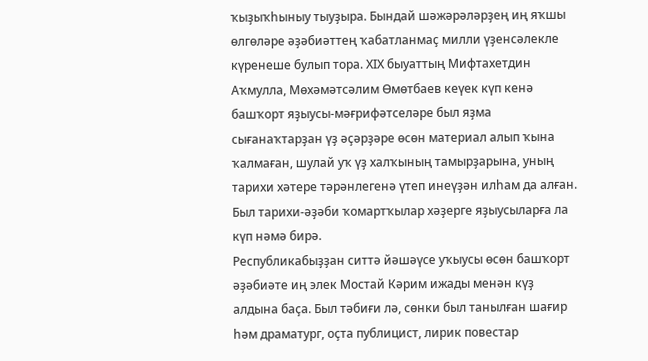ҡыҙыҡһыныу тыуҙыра. Бындай шәжәрәләрҙең иң яҡшы өлгөләре әҙәбиәттең ҡабатланмаҫ милли үҙенсәлекле күренеше булып тора. ХIХ быуаттың Мифтахетдин Аҡмулла, Мөхәмәтсәлим Өмөтбаев кеүек күп кенә башҡорт яҙыусы-мәғрифәтселәре был яҙма сығанаҡтарҙан үҙ әҫәрҙәре өсөн материал алып ҡына ҡалмаған, шулай уҡ үҙ халҡының тамырҙарына, уның тарихи хәтере тәрәнлегенә үтеп инеүҙән илһам да алған. Был тарихи-әҙәби ҡомартҡылар хәҙерге яҙыусыларға ла күп нәмә бирә.
Республикабыҙҙан ситтә йәшәүсе уҡыусы өсөн башҡорт әҙәбиәте иң элек Мостай Кәрим ижады менән күҙ алдына баҫа. Был тәбиғи лә, сөнки был танылған шағир һәм драматург, оҫта публицист, лирик повестар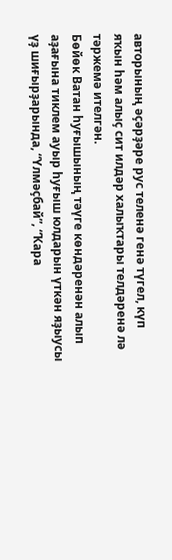авторының әҫәрҙәре рус теленә генә түгел, күп яҡын һәм алыҫ сит илдәр халыҡтары телдәренә лә тәржемә ителгән.
Бөйөк Ватан һуғышының тәүге көндәренән алып аҙағына тиклем ауыр һуғыш юлдарын үткән яҙыусы үҙ шиғырҙарында, “Үлмәҫбай”, “Ҡара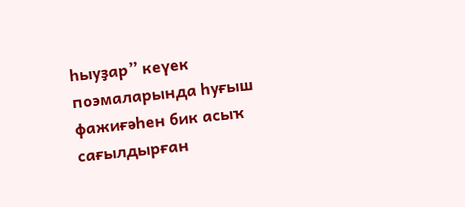һыуҙар” кеүек поэмаларында һуғыш фажиғәһен бик асыҡ сағылдырған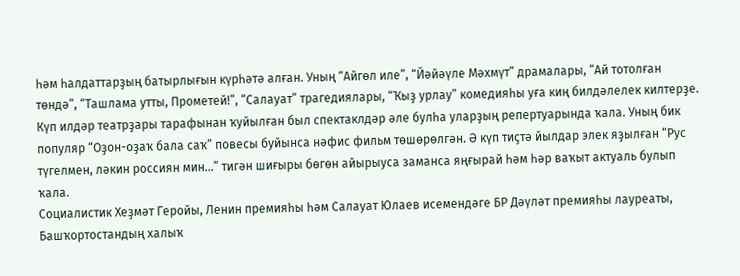һәм һалдаттарҙың батырлығын күрһәтә алған. Уның “Айгөл иле”, “Йәйәүле Мәхмүт” драмалары, “Ай тотолған төндә”, “Ташлама утты, Прометей!”, “Салауат” трагедиялары, “Ҡыҙ урлау” комедияһы уға киң билдәлелек килтерҙе.
Күп илдәр театрҙары тарафынан ҡуйылған был спектаклдәр әле булһа уларҙың репертуарында ҡала. Уның бик популяр “Оҙон-оҙаҡ бала саҡ” повесы буйынса нәфис фильм төшөрөлгән. Ә күп тиҫтә йылдар элек яҙылған “Рус түгелмен, ләкин россиян мин…” тигән шиғыры бөгөн айырыуса заманса яңғырай һәм һәр ваҡыт актуаль булып ҡала.
Социалистик Хеҙмәт Геройы, Ленин премияһы һәм Салауат Юлаев исемендәге БР Дәүләт премияһы лауреаты, Башҡортостандың халыҡ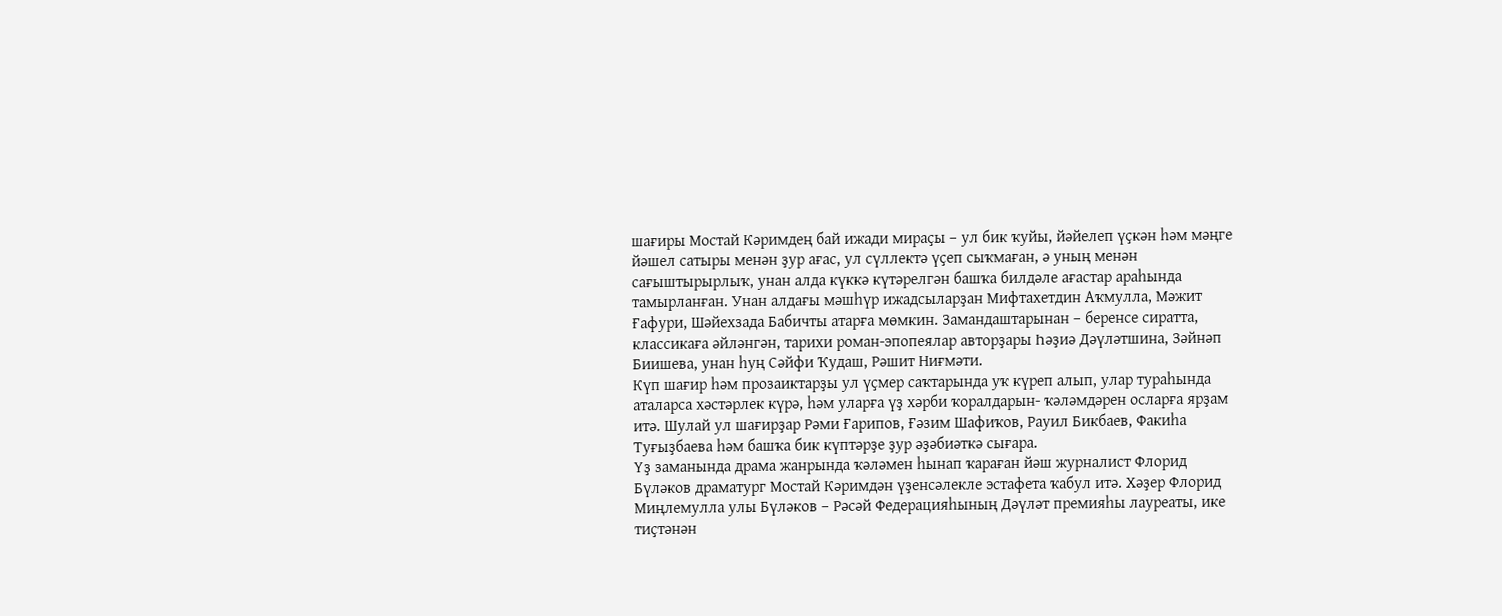шағиры Мостай Кәримдең бай ижади мираҫы – ул бик ҡуйы, йәйелеп үҫкән һәм мәңге йәшел сатыры менән ҙур ағас, ул сүллектә үҫеп сыҡмаған, ә уның менән сағыштырырлыҡ, унан алда күккә күтәрелгән башҡа билдәле ағастар араһында тамырланған. Унан алдағы мәшһүр ижадсыларҙан Мифтахетдин Аҡмулла, Мәжит Ғафури, Шәйехзада Бабичты атарға мөмкин. Замандаштарынан – беренсе сиратта, классикаға әйләнгән, тарихи роман-эпопеялар авторҙары Һәҙиә Дәүләтшина, Зәйнәп Биишева, унан һуң Сәйфи Ҡудаш, Рәшит Ниғмәти.
Күп шағир һәм прозаиктарҙы ул үҫмер саҡтарында уҡ күреп алып, улар тураһында аталарса хәстәрлек күрә, һәм уларға үҙ хәрби ҡоралдарын- ҡәләмдәрен осларға ярҙам итә. Шулай ул шағирҙар Рәми Ғарипов, Ғәзим Шафиҡов, Рауил Бикбаев, Факиһа Туғыҙбаева һәм башҡа бик күптәрҙе ҙур әҙәбиәткә сығара.
Үҙ заманында драма жанрында ҡәләмен һынап ҡараған йәш журналист Флорид Бүләков драматург Мостай Кәримдән үҙенсәлекле эстафета ҡабул итә. Хәҙер Флорид Миңлемулла улы Бүләков – Рәсәй Федерацияһының Дәүләт премияһы лауреаты, ике тиҫтәнән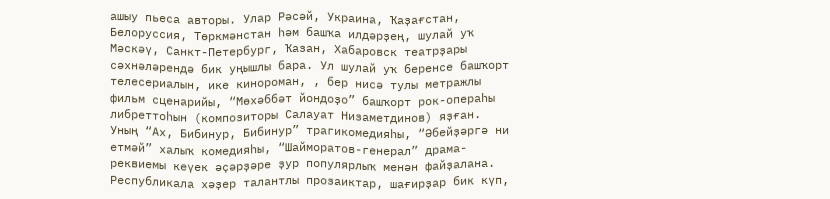ашыу пьеса авторы. Улар Рәсәй, Украина, Ҡаҙағстан, Белоруссия, Төркмәнстан һәм башҡа илдәрҙең, шулай уҡ Мәскәү, Санкт-Петербург, Ҡазан, Хабаровск театрҙары сәхнәләрендә бик уңышлы бара. Ул шулай уҡ беренсе башҡорт телесериалын, ике кинороман, , бер нисә тулы метражлы фильм сценарийы, “Мөхәббәт йондоҙо” башҡорт рок-операһы либреттоһын (композиторы Салауат Низаметдинов) яҙған.
Уның “Ах, Бибинур, Бибинур” трагикомедияһы, “Әбейҙәргә ни етмәй” халыҡ комедияһы, “Шайморатов-генерал” драма-реквиемы кеүек әҫәрҙәре ҙур популярлыҡ менән файҙалана.
Республикала хәҙер талантлы прозаиктар, шағирҙар бик күп,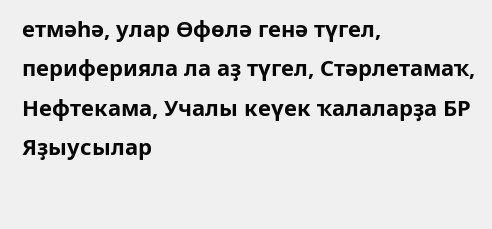етмәһә, улар Өфөлә генә түгел, периферияла ла аҙ түгел, Стәрлетамаҡ, Нефтекама, Учалы кеүек ҡалаларҙа БР Яҙыусылар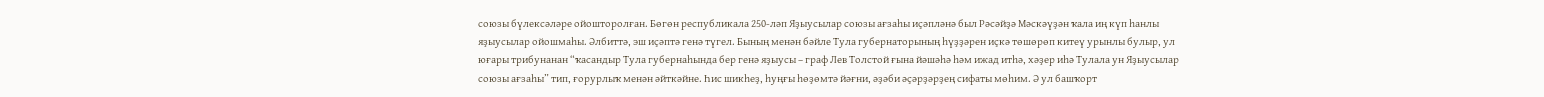союзы бүлексәләре ойошторолған. Бөгөн республикала 250-ләп Яҙыусылар союзы ағзаһы иҫәпләнә был Рәсәйҙә Мәскәүҙән ҡала иң күп һанлы яҙыусылар ойошмаһы. Әлбиттә, эш иҫәптә генә түгел. Бының менән бәйле Тула губернаторының һүҙҙәрен иҫкә төшөрөп китеү урынлы булыр, ул юғары трибунанан “ҡасандыр Тула губернаһында бер генә яҙыусы – граф Лев Толстой ғына йәшәһә һәм ижад итһә, хәҙер иһә Тулала ун Яҙыусылар союзы ағзаһы” тип, ғорурлыҡ менән әйткәйне. Һис шикһеҙ, һуңғы һөҙөмтә йәғни, әҙәби әҫәрҙәрҙең сифаты мөһим. Ә ул башҡорт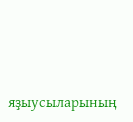яҙыусыларының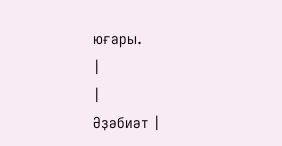юғары.
|
|
Әҙәбиәт |